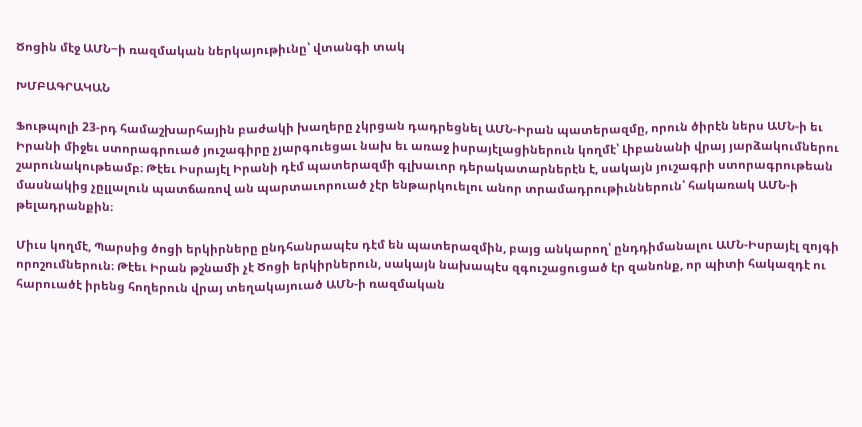Ծոցին մէջ ԱՄՆ−ի ռազմական ներկայութիւնը՝ վտանգի տակ

ԽՄԲԱԳՐԱԿԱՆ

Ֆութպոլի 23-րդ համաշխարհային բաժակի խաղերը չկրցան դադրեցնել ԱՄՆ-Իրան պատերազմը, որուն ծիրէն ներս ԱՄՆ-ի եւ Իրանի միջեւ ստորագրուած յուշագիրը չյարգուեցաւ նախ եւ առաջ իսրայէլացիներուն կողմէ՝ Լիբանանի վրայ յարձակումներու շարունակութեամբ։ Թէեւ Իսրայէլ Իրանի դէմ պատերազմի գլխաւոր դերակատարներէն է, սակայն յուշագրի ստորագրութեան մասնակից չըլլալուն պատճառով ան պարտաւորուած չէր ենթարկուելու անոր տրամադրութիւններուն՝ հակառակ ԱՄՆ-ի թելադրանքին։

Միւս կողմէ, Պարսից ծոցի երկիրները ընդհանրապէս դէմ են պատերազմին, բայց անկարող՝ ընդդիմանալու ԱՄՆ-Իսրայէլ զոյգի որոշումներուն։ Թէեւ Իրան թշնամի չէ Ծոցի երկիրներուն, սակայն նախապէս զգուշացուցած էր զանոնք, որ պիտի հակազդէ ու հարուածէ իրենց հողերուն վրայ տեղակայուած ԱՄՆ-ի ռազմական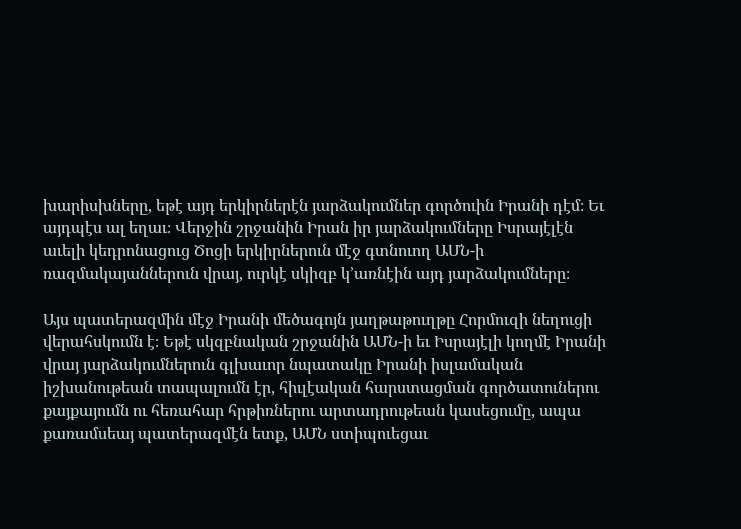խարիսխները, եթէ այդ երկիրներէն յարձակումներ գործուին Իրանի դէմ։ Եւ այդպէս ալ եղաւ։ Վերջին շրջանին Իրան իր յարձակումները Իսրայէլէն աւելի կեդրոնացուց Ծոցի երկիրներուն մէջ գտնուող ԱՄՆ-ի ռազմակայաններուն վրայ, ուրկէ սկիզբ կ՚առնէին այդ յարձակումները։

Այս պատերազմին մէջ Իրանի մեծագոյն յաղթաթուղթը Հորմուզի նեղուցի վերահսկումն է։ Եթէ սկզբնական շրջանին ԱՄՆ-ի եւ Իսրայէլի կողմէ Իրանի վրայ յարձակումներուն գլխաւոր նպատակը Իրանի իսլամական իշխանութեան տապալումն էր, հիւլէական հարստացման գործատուներու քայքայումն ու հեռահար հրթիռներու արտադրութեան կասեցումը, ապա քառամսեայ պատերազմէն ետք, ԱՄՆ ստիպուեցաւ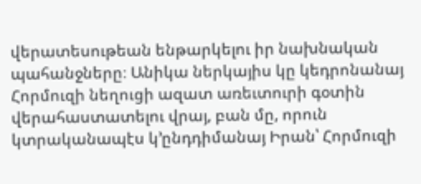վերատեսութեան ենթարկելու իր նախնական պահանջները։ Անիկա ներկայիս կը կեդրոնանայ Հորմուզի նեղուցի ազատ առեւտուրի գօտին վերահաստատելու վրայ, բան մը, որուն կտրականապէս կ՚ընդդիմանայ Իրան՝ Հորմուզի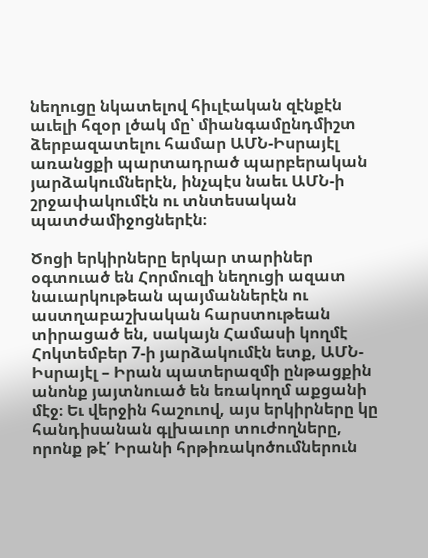նեղուցը նկատելով հիւլէական զէնքէն աւելի հզօր լծակ մը՝ միանգամընդմիշտ ձերբազատելու համար ԱՄՆ-Իսրայէլ առանցքի պարտադրած պարբերական յարձակումներէն, ինչպէս նաեւ ԱՄՆ-ի շրջափակումէն ու տնտեսական պատժամիջոցներէն։

Ծոցի երկիրները երկար տարիներ օգտուած են Հորմուզի նեղուցի ազատ նաւարկութեան պայմաններէն ու աստղաբաշխական հարստութեան տիրացած են, սակայն Համասի կողմէ Հոկտեմբեր 7-ի յարձակումէն ետք, ԱՄՆ-Իսրայէլ – Իրան պատերազմի ընթացքին անոնք յայտնուած են եռակողմ աքցանի մէջ։ Եւ վերջին հաշուով, այս երկիրները կը հանդիսանան գլխաւոր տուժողները, որոնք թէ՛ Իրանի հրթիռակոծումներուն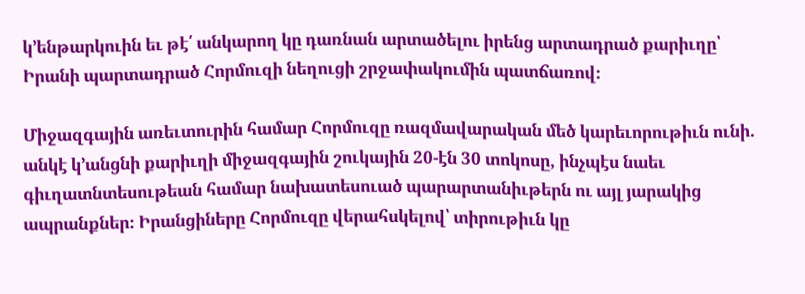կ՚ենթարկուին եւ թէ՛ անկարող կը դառնան արտածելու իրենց արտադրած քարիւղը՝ Իրանի պարտադրած Հորմուզի նեղուցի շրջափակումին պատճառով։

Միջազգային առեւտուրին համար Հորմուզը ռազմավարական մեծ կարեւորութիւն ունի. անկէ կ՚անցնի քարիւղի միջազգային շուկային 20-էն 30 տոկոսը, ինչպէս նաեւ գիւղատնտեսութեան համար նախատեսուած պարարտանիւթերն ու այլ յարակից ապրանքներ։ Իրանցիները Հորմուզը վերահսկելով՝ տիրութիւն կը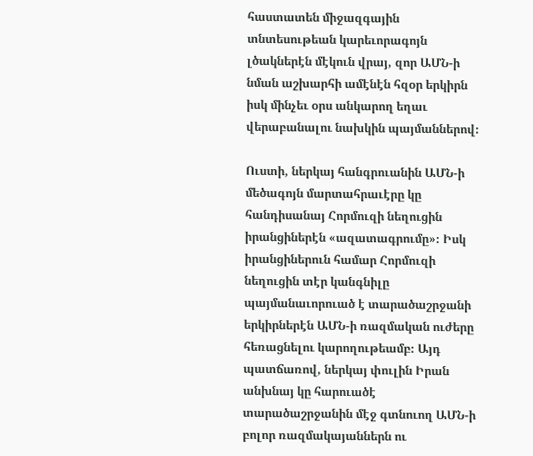հաստատեն միջազգային տնտեսութեան կարեւորագոյն լծակներէն մէկուն վրայ, զոր ԱՄՆ-ի նման աշխարհի ամէնէն հզօր երկիրն իսկ մինչեւ օրս անկարող եղաւ վերաբանալու նախկին պայմաններով։

Ուստի, ներկայ հանգրուանին ԱՄՆ-ի մեծագոյն մարտահրաւէրը կը հանդիսանայ Հորմուզի նեղուցին իրանցիներէն «ազատագրումը»։ Իսկ իրանցիներուն համար Հորմուզի նեղուցին տէր կանգնիլը պայմանաւորուած է տարածաշրջանի երկիրներէն ԱՄՆ-ի ռազմական ուժերը հեռացնելու կարողութեամբ։ Այդ պատճառով, ներկայ փուլին Իրան անխնայ կը հարուածէ տարածաշրջանին մէջ գտնուող ԱՄՆ-ի բոլոր ռազմակայաններն ու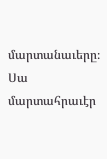մարտանաւերը։ Սա մարտահրաւէր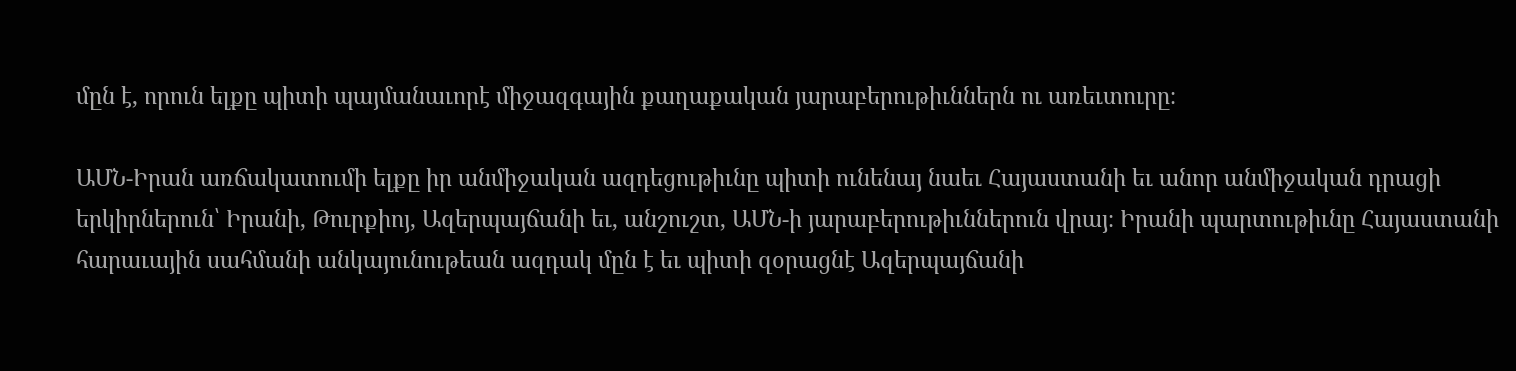մըն է, որուն ելքը պիտի պայմանաւորէ միջազգային քաղաքական յարաբերութիւններն ու առեւտուրը։

ԱՄՆ-Իրան առճակատումի ելքը իր անմիջական ազդեցութիւնը պիտի ունենայ նաեւ Հայաստանի եւ անոր անմիջական դրացի երկիրներուն՝ Իրանի, Թուրքիոյ, Ազերպայճանի եւ, անշուշտ, ԱՄՆ-ի յարաբերութիւններուն վրայ։ Իրանի պարտութիւնը Հայաստանի հարաւային սահմանի անկայունութեան ազդակ մըն է եւ պիտի զօրացնէ Ազերպայճանի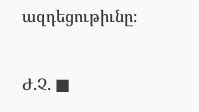ազդեցութիւնը։

Ժ.Չ. ■